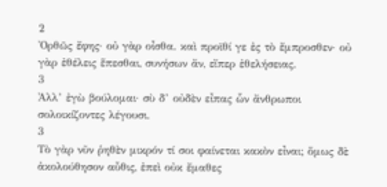2
Ὀρθῶς ἔφης· οὐ γὰρ οἶσθα. καὶ προϊθί γε ἐς τὸ ἔμπροσθεν· οὐ γὰρ ἐθέλεις ἕπεσθαι, συνήσων ἄν, εἴπερ ἐθελήσειας.
3
Ἀλλ’ ἐγὼ βούλομαι· σὺ δ’ οὐδὲν εἶπας ὧν ἄνθρωποι σολοικίζοντες λέγουσι.
3
Τὸ γὰρ νῦν ῥηθὲν μικρόν τί σοι φαίνεται κακὸν εἶναι; ὅμως δὲ ἀκολούθησον αὖθις, ἐπεὶ οὐκ ἔμαθες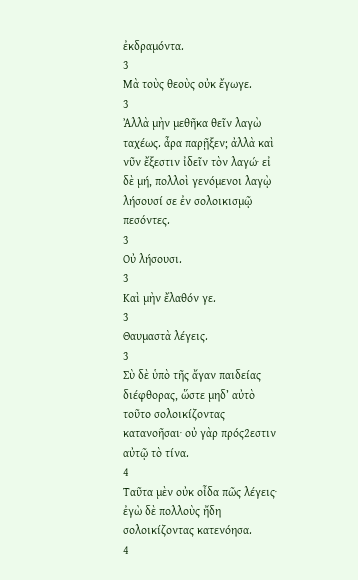ἐκδραμόντα.
3
Μὰ τοὺς θεοὺς οὐκ ἔγωγε.
3
Ἀλλὰ μὴν μεθῆκα θεῖν λαγὼ ταχέως. ἆρα παρῇξεν; ἀλλὰ καὶ νῦν ἔξεστιν ἰδεῖν τὸν λαγώ· εἰ δὲ μή, πολλοὶ γενόμενοι λαγῲ λήσουσί σε ἐν σολοικισμῷ πεσόντες.
3
Οὐ λήσουσι.
3
Καὶ μὴν ἔλαθόν γε.
3
Θαυμαστὰ λέγεις.
3
Σὺ δὲ ὑπὸ τῆς ἄγαν παιδείας διέφθορας, ὥστε μηδ’ αὐτὸ τοῦτο σολοικίζοντας κατανοῆσαι· οὐ γὰρ πρός2εστιν αὐτῷ τὸ τίνα.
4
Ταῦτα μὲν οὐκ οἶδα πῶς λέγεις· ἐγὼ δὲ πολλοὺς ἤδη σολοικίζοντας κατενόησα.
4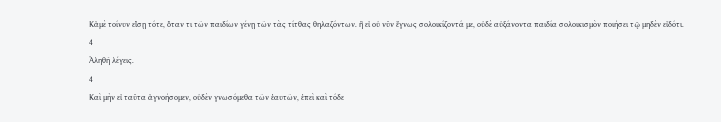Κἀμὲ τοίνυν εἴσῃ τότε, ὅταν τι τῶν παιδίων γένῃ τῶν τὰς τίτθας θηλαζόντων. ἢ εἰ οὐ νῦν ἔγνως σολοικίζοντά με, οὐδὲ αὐξάνοντα παιδία σολοικισμὸν ποιήσει τῷ μηδὲν εἰδότι.
4
Ἀληθῆ λέγεις.
4
Καὶ μὴν εἰ ταῦτα ἀγνοήσομεν, οὐδὲν γνωσόμεθα τῶν ἑαυτῶν, ἐπεὶ καὶ τόδε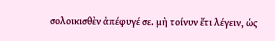σολοικισθὲν ἀπέφυγέ σε. μὴ τοίνυν ἔτι λέγειν, ὡς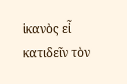ἱκανὸς εἶ κατιδεῖν τὸν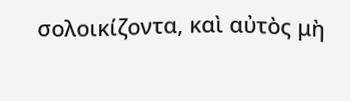σολοικίζοντα, καὶ αὐτὸς μὴ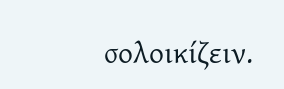σολοικίζειν.